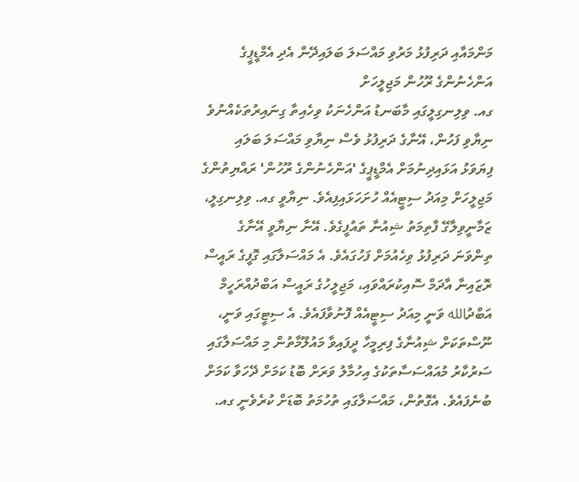މަންމައާއި ދަރިފުޅު މަރުވި މައްސަލަ ބަލައިދޭން އެދި އެމްޑީޕީގެ އަންހެނުންގެ ރޫހުން މަޖިލީހަށް
ގއ. ވިލިނގިލީގައި މާބަނޑު އަންހެނަކު ވިހެއިތާ ގިނައިރުތަކެއްނުވެ ނިޔާވި ފަހުން، އޭނާގެ ދަރިފުޅު ވެސް ނިޔާވި މައްސަލަ ބަލައި ފިޔަވަޅު އަޅައިދިނުމަށް އެމްޑީޕީގެ 'އަންހެނުންގެ ރޫހުން' ރައްޔިތުންގެ މަޖިލީހަށް މިއަދު ސިޓީއެއް ހުށަހަޅައިފިއެވެ. ނިޔާވީ ގއ. ވިލިނގިލީ، ޒަމާނީވިލާގޭ ފާތިމަތު ޝިއުނާ ތައުފީގެވެ. އޭނާ ނިޔާވީ އޭނާގެ ތިންވަނަ ދަރިފުޅު ވިހެއުމަށް ފަހުގައެވެ. އެ މައްސަލާގައި ގޮފީގެ ރައީސް ރޮޒައިނާ އާދަމް ސޮއިކުރައްވައި، މަޖިލީހުގެ ރައީސް އަބްދުއްރަހީމް އަބްދުالله ވަނީ މިއަދު ސިޓީއެއް ފޮނުވާފައެވެ. އެ ސިޓީގައި ވަނީ، ނޫސްތަކަށް ޝިއުނާގެ ފިރިމީހާ ދީފައިވާ މައުލޫމާތުން މި މައްސަލާގައި ސަރުކާރު މުއައްސަސާތަކުގެ އިހުމާލު ވަރަށް ބޮޑު ކަމަށް ދޭހަވާ ކަމަށް ބުނެފައެވެ. އެގޮތުން، މައްސަލާގައި ތުހުމަތު ބޮޑަށް ކުރެވެނީ ގއ.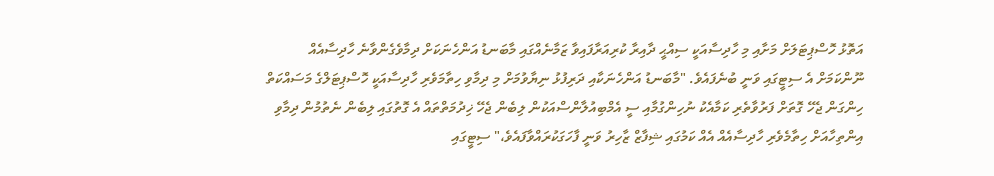އަތޮޅު ހޮސްޕިޓަލަށް މަށާއި މި ހާދިސާއަކީ ސިއްޙީ ދާއިރާ ކުރިއަރާފައިވާ ޒަމާނެއްގައި މާބަނޑު އަންހެނަކަށް ދިމާވެގެންވާނެ ހާދިސާއެއް ނޫންކަމަށް އެ ސިޓީގައި ވަނީ ބުނެފައެވެ. "މާބަނޑު އަންހެނަކާއި ދަރިފުޅު ނިޔާވުމަށް މި ދިމާވި ހިތާމަވެރި ހާދިސާއަކީ ހޮސްޕިޓަލްގެ މަސައްކަތް ހިންގަން ޖެހޭ ގޮތަށް ފަރުވާތެރި ކަމާއެކު ނުހިންގުމާއި ސީ އެމްބިއުލާންސްއަކުން ލިބެން ޖެހޭ ޚިދުމަތްތައް އެ ގޮތުގައި ލިބެން ނެތުމުން ދިމާވި އިންތިހާއަށް ހިތާމެވެރި ހާދިސާއެއް އެއް ކަމުގައި ޝިފާޒް ޒާހިރު ވަނީ ފާހަގަކުރައްވާފައެވެ،" ސިޓީގައި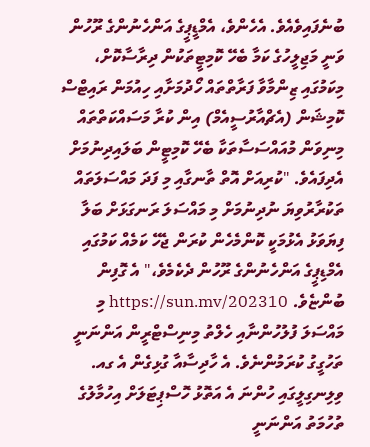ބުނެފައިވެއެވެ. އެހެންވެ، އެމްޑީޕީގެ އަންހެނުންގެ ރޫހުން ވަނީ މަޖިލީހުގެ ކަމާ ބެހޭ ކޮމިޓީތަކުން ދިރާސާކޮށް، މިކަމުގައި ޒިންމާވާ ފަރާތްތައް ހޯދުމަށާއި ހިއުމަން ރައިޓްސް ކޮމިޝަން (އެޗްއާރުސީއެމް) އިން ކުރާ މަސައްކަތްތައް މިނިވަން މުއައްސަސާތަކާ ބެހޭ ކޮމިޓީން ބަލައިދިނުމަށް އެދިފައެވެ. "ކުރިއަށް އޮތް ތާނގާއި މި ފަދަ މައްސަލަތައް ތަކުރާރުވިޔަ ނުދިނުމަށް މި މައްސަލަ ރަނގަޅަށް ބަލާ ފިޔަވަޅު އެޅުމަކީ ކޮންމެހެން ކުރަން ޖެހޭ ކަމެއް ކަމުގައި އެމްޑިޕީގެ އަންހެނުންގެ ރޫހުން ދެކެމެވެ،" އެ ގޮފިން ބުންޏެވެ. https://sun.mv/202310 މި މައްސަލަ ފުލުހުންނާއި ހެލްތު މިނިސްޓްރީން އަންނަނީ ތަހުގީގު ކުރަމުންނެވެ. އެ ހާދިސާއާ ގުޅިގެން އެ ގއ. ވިލިނގިލީގައި ހުންނަ އެ އަތޮޅު ހޮސްޕިޓަލަށް އިހުމާލުގެ ތުހުމަތު އަންނަނީ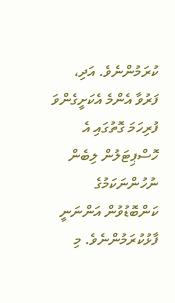ކުރަމުންނެވެ. އަދި، ފަރުވާ އެންމެ އެކަށީގެންވަ ފުރިހަމަ ގޮތުގައި އެ ހޮސްޕިޓަލުން ލިބެން ނުހުންނަކަމުގެ ކަންބޮޑުވުން އަންނަނީ ފާޅުކުރަމުންނެވެ. މި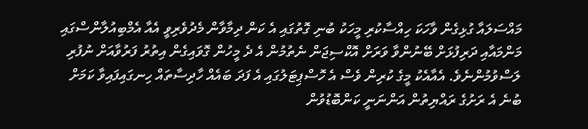މައްސަލައާ ގުޅިގެން ވާހަކަ ހިއްސާކުރި މީހަކު ބުނި ގޮތުގައި އެ ކަން ދިމާވާން މެދުވެރިވީ އެއާ އެމްބިއުލާންސްގައި މަންމައާއި ދަރިފުޅަށް ބޭނުންވާ ވަރަށް އޮކްސިޖަން ނެތުމުން އެ ދެ މީހުން ގޮވައިގެން އިތުރު ފަރުވާއަށް ނުފުރި ލަސްވުމުންނެވެ. އެއާއެކު މީގެ ކުރިން ވެސް އެ ހޮސްޕިޓަލުގައި އެ ފަދަ ބައެއް ހާދިސާތައް ހިނގައިފައިވާ ކަމަށް ބުނެ އެ ރަށުގެ ރައްޔިތުން އަންނަނީ ކަންބޮޑުވުން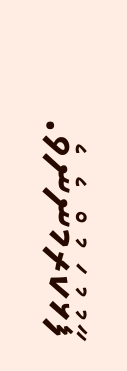ފާޅުކުރަމުންނެވެ.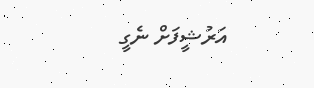އަރުޝީފަށް ނެގީ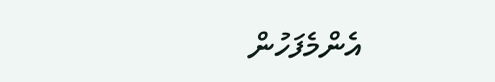އެންމެފަހުން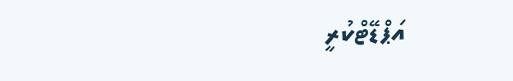އަޕްޑޭޓްކުރީ